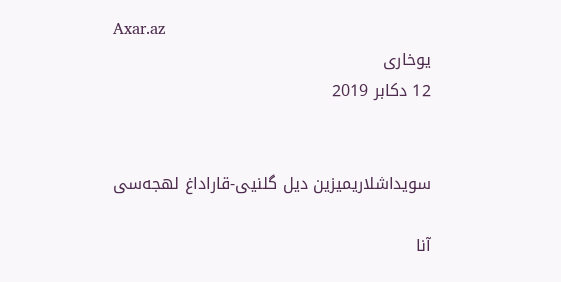Axar.az
یوخاری
12 دکابر 2019


سویداشلاریمیزین دیل گلنیی-قاراداغ لهجه‌سی

آنا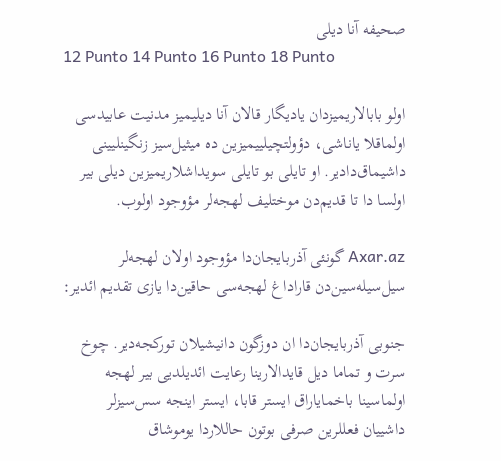صحیفه آنا دیلی
12 Punto 14 Punto 16 Punto 18 Punto

اولو بابالاریمیزدان یادیگار قالان آنا دیلیمیز مدنیت عابیدسی اولماقلا یاناشی، دؤولتچیلییمیزین ده میثیل‌سیز زنگینلیینی داشیماق‌دادیر. او تایلی بو تایلی سویداشلاریمیزین دیلی بیر اولسا دا تا قدیم‌دن موختلیف لهجه‌لر مؤوجود اولوب.

Axar.az گونئی آذربایجان‌دا مؤوجود اولان لهجه‌لر سیل‌سیله‌سین‌دن قاراداغ لهجه‌سی حاقین‌دا یازی تقدیم ائدیر:

جنوبی آذربایجان‌دا ان دوزگون دانیشیلان تورکجه‌دیر. چوخ سرت و تماما دیل قایدالارینا رعایت ائدیلدیی بیر لهجه اولماسینا باخمایاراق ایستر قابا، ایستر اینجه سس‌سیزلر داشییان فعللرین صرفی بوتون حاللاردا یوموشاق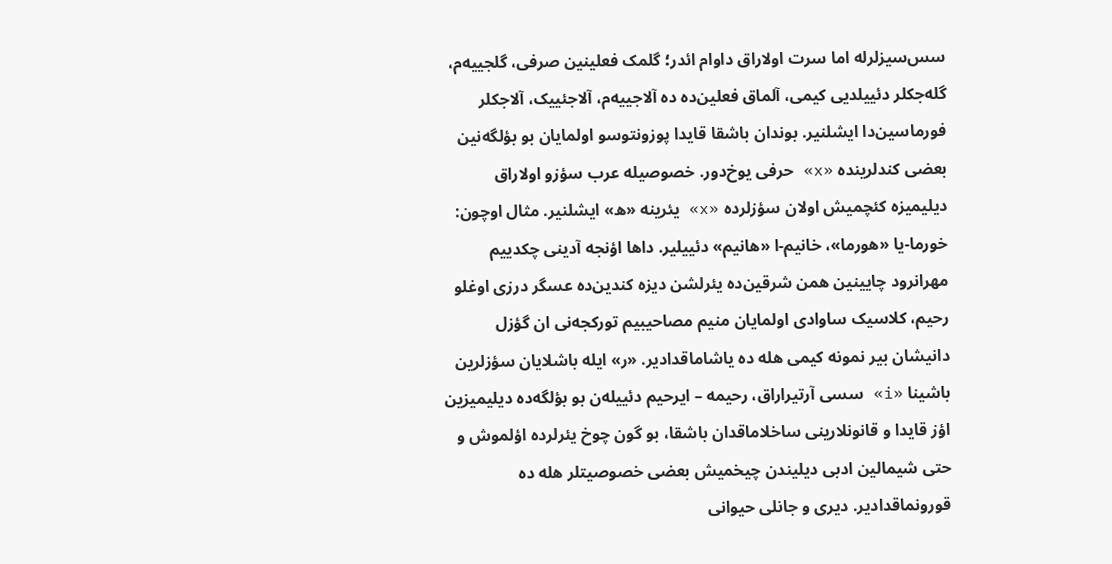سس‌سیزلرله اما سرت اولاراق داوام ائدر؛ گلمک فعلینین صرفی، گلجییه‌م، گله‌جکلر دئییلدیی کیمی، آلماق فعلین‌ده ده آلاجییه‌م، آلاجئییک، آلاجکلر فورماسین‌دا ایشلنیر. بوندان باشقا قایدا پوزونتوسو اولمایان بو بؤلگه‌نین بعضی کندلرینده «x» حرفی یوخ‌دور. خصوصیله عرب سؤزو اولاراق دیلیمیزه کئچمیش اولان سؤزلرده «x» یئرینه «ه» ایشلنیر. مثال اوچون: خورما-یا «هورما»، خانیم-ا «هانیم» دئییلیر. داها اؤنجه آدینی چکدییم مهرانرود چایینین همن شرقین‌ده یئرلشن دیزه کندین‌ده عسگر درزی اوغلو رحیم، کلاسیک ساوادی اولمایان منیم مصاحیبیم تورکجه‌نی ان گؤزل دانیشان بیر نمونه کیمی هله ده یاشاماقدادیر. «ر» ایله باشلایان سؤزلرین باشینا «i» سسی آرتیراراق، رحیمه – ایرحیم دئییله‌ن بو بؤلگه‌ده دیلیمیزین اؤز قایدا و قانونلارینی ساخلاماقدان باشقا، بو گون چوخ یئرلرده اؤلموش و حتی شیمالین ادبی دیلیندن چیخمیش بعضی خصوصیتلر هله ده قورونماقدادیر. دیری و جانلی حیوانی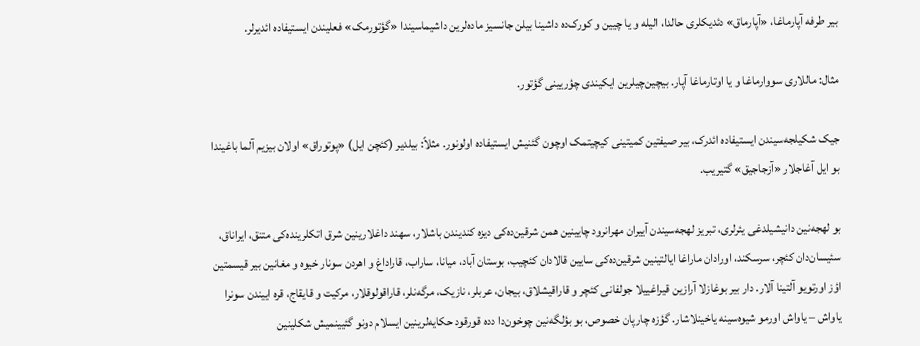بیر طرفه آپارماغا، «آپارماق» دئدیکلری حالدا، الیله و یا چیین و کورک‌ده داشینا بیلن جانسیز ماده‌لرین داشیماسیندا «گؤتورمک» فعلیندن ایستیفاده ائدیرلر.

مثال: ماللاری سووارماغا و یا اوتارماغا آپار. بیچین‌چیلرین ایکیندی چؤریینی گؤتور.

جیک شکیلجه‌سیندن ایستیفاده ائد‌رک، بیر صیفتین کمیتینی کیچیتمک اوچون گئنیش ایستیفاده اولونور. مثلاً: بیلدیر (کئچن ایل) «پوتوراق» اولان بیزیم آلما باغیندا بو ایل آغاجلار «آزجاجیق» گتیریب.

بو لهجه‌نین دانیشیلدغی یئرلری، تبریز لهجه‌سیندن آییران مهرانرود چایینین همن شرقین‌ده‌کی دیزه کندیندن باشلار، سهند داغلارینین شرق اتکلرینده‌کی متنق، ایراناق، سئیسان‌دان کئچر، سرسکند، اورادان ماراغا ایالتینین شرقین‌ده‌کی سایین قالادان کئچیب، بوستان آباد، میانا، ساراب، قاراداغ و اهردن سونار خیوه و مغانین بیر قیسمتین اؤز اورتویو آلتینا آلار. دار بیر بوغازلا آرازین قیراغییلا جولفانی کئچر و قاراقیشلاق، بیجان، عربلر، نازیک، مرگه‌نلر، قاراقولوقلار، مرکیت و قایقاج، قره اییندن سونرا یاواش – یاواش اورمو شیوه‌سینه یاخینلاشار. گؤزه چارپان خصوص، بو بؤلگه‌نین چوخون‌دا دده قورقود حکایه‌لرینین ایسلام دونو گئیینمیش شکلینین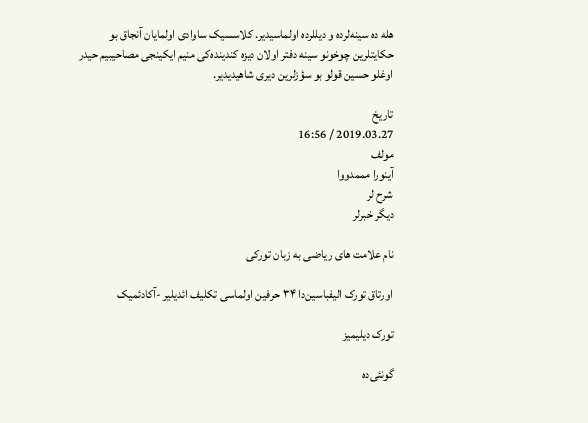هله ده سینه‌لرده و دیللرده اولماسیدیر. کلاسسیک ساوادی اولمایان آنجاق بو حکایتلرین چوخونو سینه دفتر اولان دیزه کندینده‌کی منیم ایکینجی مصاحیبیم حیدر اوغلو حسین قولو بو سؤزلرین دیری شاهیدیدیر.

تاریخ
2019.03.27 / 16:56
مولف
آینورا مممدووا
شرح لر
دیگر خبرلر

نام علامت های ریاضی به زبان تورکی

اورتاق تورک الیفباسین‌دا ۳۴ حرفین اولماسی تکلیف ائدیلیر -آکادئمیک

تورک دیلیمیز

گونئی‌ده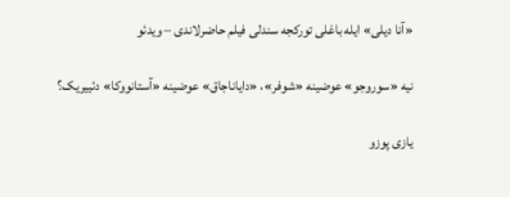«آنا دیلی» ایله باغلی تورکجه سندلی فیلم حاضرلاندی – ویدئو

نیه «سوروجو» عوضینه «شوفر»، «دایاناجاق» عوضینه «آستانووکا» دئییریک؟

یازی پوزو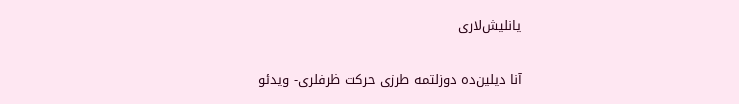یانلیش‌لاری

آنا دیلین‌ده دوزلتمه طرزی حرکت ظرفلری- ویدئو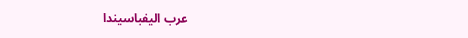عرب الیفباسیندا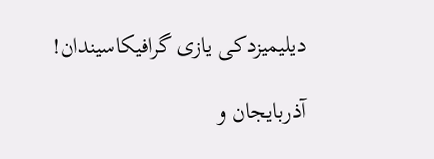دیلیمیزدکی یازی گرافیکاسیندان!

آذربایجان و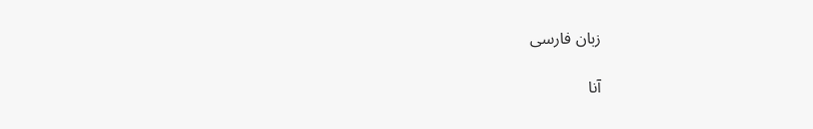زبان فارسی

آنا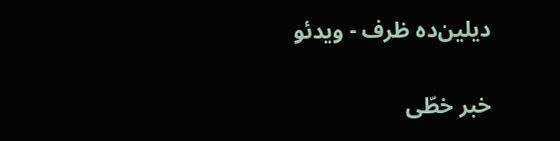دیلین‌ده ظرف - ویدئو

خبر خطّی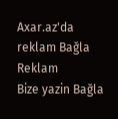Axar.az'da reklam Bağla
Reklam
Bize yazin Bağla